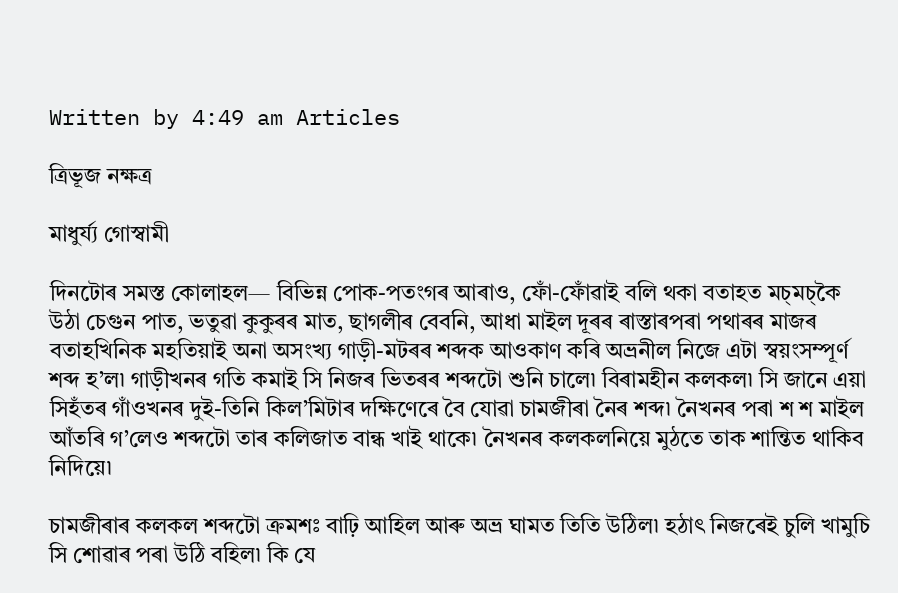Written by 4:49 am Articles

ত্ৰিভূজ নক্ষত্ৰ

মাধুৰ্য্য গোস্বামী

দিনটোৰ সমস্ত কোলাহল— বিভিন্ন পোক-পতংগৰ আৰাও, ফোঁ-ফোঁৱাই বলি থকা বতাহত মচ্‌মচ্‌কৈ উঠা চেগুন পাত, ভতুৱা কুকুৰৰ মাত, ছাগলীৰ বেবনি, আধা মাইল দূৰৰ ৰাস্তাৰপৰা পথাৰৰ মাজৰ বতাহখিনিক মহতিয়াই অনা অসংখ্য গাড়ী-মটৰৰ শব্দক আওকাণ কৰি অভ্ৰনীল নিজে এটা স্বয়ংসম্পূৰ্ণ শব্দ হ’ল৷ গাড়ীখনৰ গতি কমাই সি নিজৰ ভিতৰৰ শব্দটো শুনি চালে৷ বিৰামহীন কলকল৷ সি জানে এয়া সিহঁতৰ গাঁওখনৰ দুই-তিনি কিল’মিটাৰ দক্ষিণেৰে বৈ যোৱা চামজীৰা নৈৰ শব্দ৷ নৈখনৰ পৰা শ শ মাইল আঁতৰি গ’লেও শব্দটো তাৰ কলিজাত বান্ধ খাই থাকে৷ নৈখনৰ কলকলনিয়ে মুঠতে তাক শান্তিত থাকিব নিদিয়ে৷

চামজীৰাৰ কলকল শব্দটো ক্ৰমশঃ বাঢ়ি আহিল আৰু অভ্ৰ ঘামত তিতি উঠিল৷ হঠাৎ নিজৰেই চুলি খামুচি সি শোৱাৰ পৰা উঠি বহিল৷ কি যে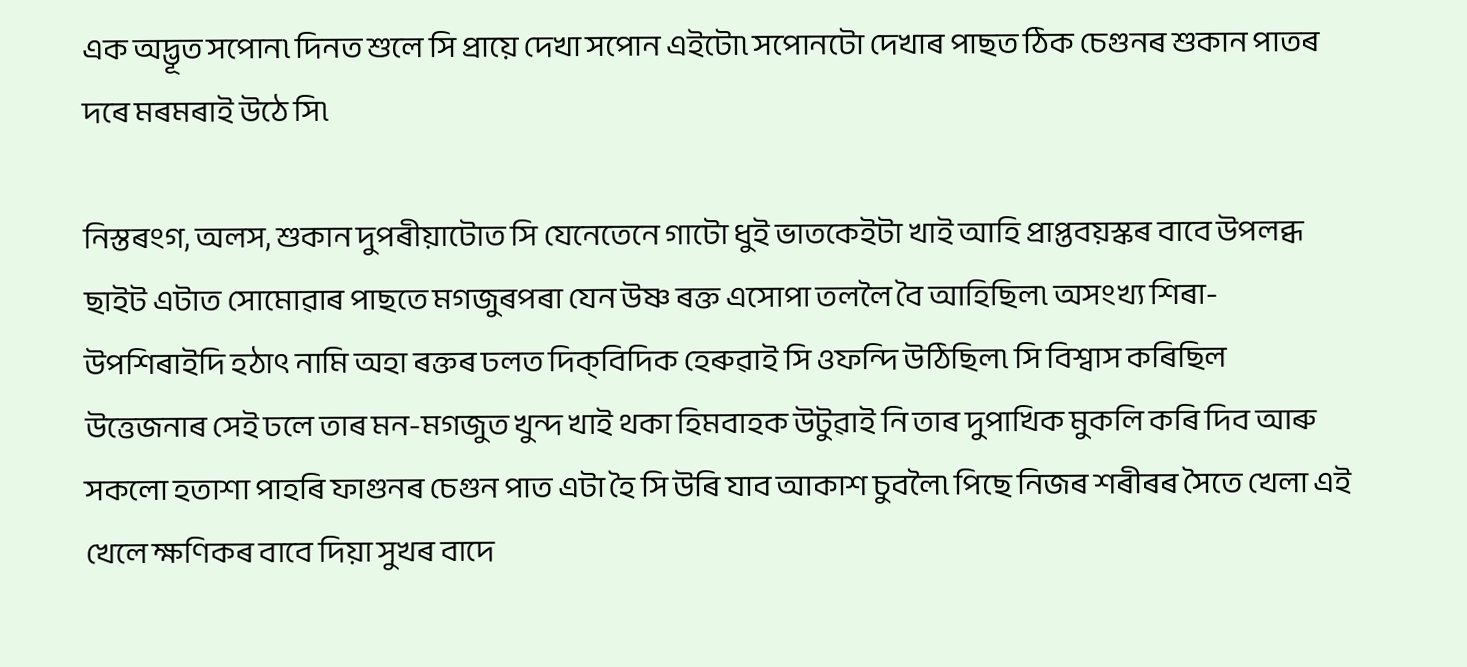এক অদ্ভূত সপোন৷ দিনত শুলে সি প্ৰায়ে দেখা সপোন এইটো৷ সপোনটো দেখাৰ পাছত ঠিক চেগুনৰ শুকান পাতৰ দৰে মৰমৰাই উঠে সি৷

নিস্তৰংগ, অলস, শুকান দুপৰীয়াটোত সি যেনেতেনে গাটো ধুই ভাতকেইটা খাই আহি প্ৰাপ্তবয়স্কৰ বাবে উপলব্ধ ছাইট এটাত সোমোৱাৰ পাছতে মগজুৰপৰা যেন উষ্ণ ৰক্ত এসোপা তললৈ বৈ আহিছিল৷ অসংখ্য শিৰা-উপশিৰাইদি হঠাৎ নামি অহা ৰক্তৰ ঢলত দিক্‌বিদিক হেৰুৱাই সি ওফন্দি উঠিছিল৷ সি বিশ্বাস কৰিছিল উত্তেজনাৰ সেই ঢলে তাৰ মন-মগজুত খুন্দ খাই থকা হিমবাহক উটুৱাই নি তাৰ দুপাখিক মুকলি কৰি দিব আৰু সকলো হতাশা পাহৰি ফাগুনৰ চেগুন পাত এটা হৈ সি উৰি যাব আকাশ চুবলৈ৷ পিছে নিজৰ শৰীৰৰ সৈতে খেলা এই খেলে ক্ষণিকৰ বাবে দিয়া সুখৰ বাদে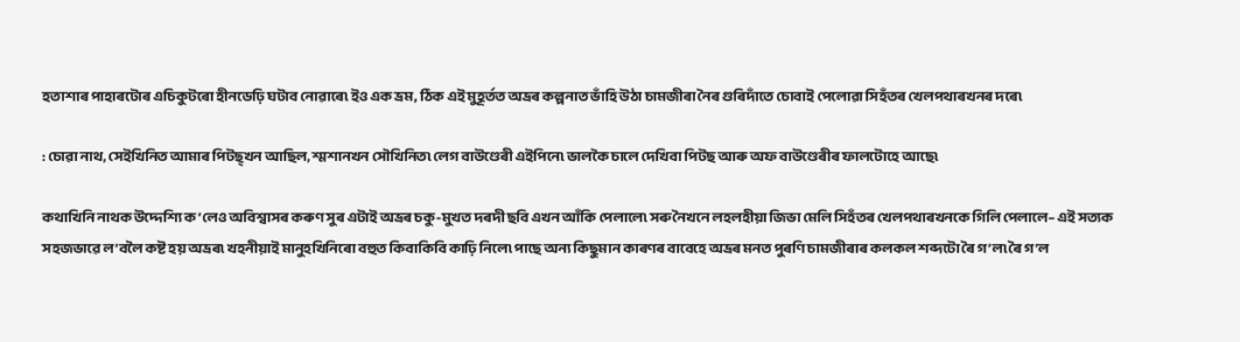হতাশাৰ পাহাৰটোৰ এচিকুটৰো হীনডেঢ়ি ঘটাব নোৱাৰে৷ ইও এক ভ্ৰম, ঠিক এই মুহূৰ্তত অভ্ৰৰ কল্পনাত ভাঁহি উঠা চামজীৰা নৈৰ গুৰিদাঁতে চোবাই পেলোৱা সিহঁতৰ খেলপথাৰখনৰ দৰে৷

: চোৱা নাথ, সেইখিনিত আমাৰ পিটছ্‌খন আছিল, শ্মশানখন সৌখিনিত৷ লেগ বাউণ্ডেৰী এইপিনে৷ ভালকৈ চালে দেখিবা পিটছ আৰু অফ বাউণ্ডেৰীৰ ফালটোহে আছে৷

কথাখিনি নাথক উদ্দেশ্যি ক’লেও অবিশ্বাসৰ কৰুণ সুৰ এটাই অভ্ৰৰ চকু-মুখত দৰদী ছবি এখন আঁকি পেলালে৷ সৰু নৈখনে লহলহীয়া জিভা মেলি সিহঁতৰ খেলপথাৰখনকে গিলি পেলালে– এই সত্যক সহজভাৱে ল’বলৈ কষ্ট হয় অভ্ৰৰ৷ খহনীয়াই মানুহখিনিৰো বহুত কিবাকিবি কাঢ়ি নিলে৷ পাছে অন্য কিছুমান কাৰণৰ বাবেহে অভ্ৰৰ মনত পুৰণি চামজীৰাৰ কলকল শব্দটো ৰৈ গ’ল৷ ৰৈ গ’ল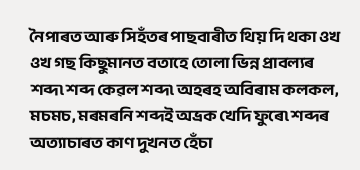নৈপাৰত আৰু সিহঁতৰ পাছবাৰীত থিয় দি থকা ওখ ওখ গছ কিছুমানত বতাহে তোলা ভিন্ন প্ৰাবল্যৰ শব্দ৷ শব্দ কেৱল শব্দ৷ অহৰহ অবিৰাম কলকল, মচমচ, মৰমৰনি শব্দই অভ্ৰক খেদি ফুৰে৷ শব্দৰ অত্যাচাৰত কাণ দুখনত হেঁচা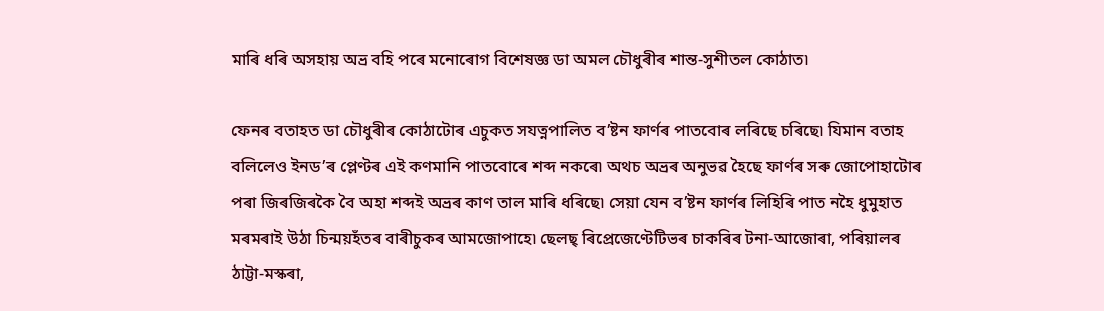মাৰি ধৰি অসহায় অভ্ৰ বহি পৰে মনোৰোগ বিশেষজ্ঞ ডা অমল চৌধুৰীৰ শান্ত-সুশীতল কোঠাত৷

ফেনৰ বতাহত ডা চৌধুৰীৰ কোঠাটোৰ এচুকত সযত্নপালিত ব’ষ্টন ফাৰ্ণৰ পাতবোৰ লৰিছে চৰিছে৷ যিমান বতাহ বলিলেও ইনড’ৰ প্লেণ্টৰ এই কণমানি পাতবোৰে শব্দ নকৰে৷ অথচ অভ্ৰৰ অনুভৱ হৈছে ফাৰ্ণৰ সৰু জোপোহাটোৰ পৰা জিৰজিৰকৈ বৈ অহা শব্দই অভ্ৰৰ কাণ তাল মাৰি ধৰিছে৷ সেয়া যেন ব’ষ্টন ফাৰ্ণৰ লিহিৰি পাত নহৈ ধুমুহাত মৰমৰাই উঠা চিন্ময়হঁতৰ বাৰীচুকৰ আমজোপাহে৷ ছেলছ্ ৰিপ্ৰেজেণ্টেটিভৰ চাকৰিৰ টনা-আজোৰা, পৰিয়ালৰ ঠাট্টা-মস্কৰা,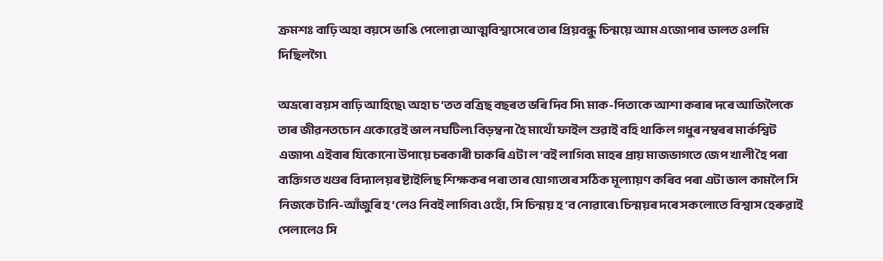ক্ৰমশঃ বাঢ়ি অহা বয়সে ভাঙি পেলোৱা আত্মবিশ্বাসেৰে তাৰ প্ৰিয়বন্ধু চিন্ময়ে আম এজোপাৰ ডালত ওলমি দিছিলগৈ৷

অভ্ৰৰো বয়স বাঢ়ি আহিছে৷ অহা চ’তত বত্ৰিছ বছৰত ভৰি দিব সি৷ মাক-পিতাকে আশা কৰাৰ দৰে আজিলৈকে তাৰ জীৱনতচোন একোৱেই ভাল নঘটিল৷ বিড়ম্বনা হৈ মাথোঁ ফাইল শুৱাই বহি থাকিল গধুৰ নম্বৰৰ মাৰ্কশ্বিট এজাপ৷ এইবাৰ যিকোনো উপায়ে চৰকাৰী চাকৰি এটা ল’বই লাগিব৷ মাহৰ প্ৰায় মাজভাগতে জেপ খালী হৈ পৰা ব্যক্তিগত খণ্ডৰ বিদ্যালয়ৰ ষ্টাইলিছ শিক্ষকৰ পৰা তাৰ যোগ্যতাৰ সঠিক মূল্যায়ণ কৰিব পৰা এটা ভাল কামলৈ সি নিজকে টানি-আঁজুৰি হ’লেও নিবই লাগিব৷ ওহোঁ, সি চিন্ময় হ’ব নোৱাৰে৷ চিন্ময়ৰ দৰে সকলোতে বিশ্বাস হেৰুৱাই পেলালেও সি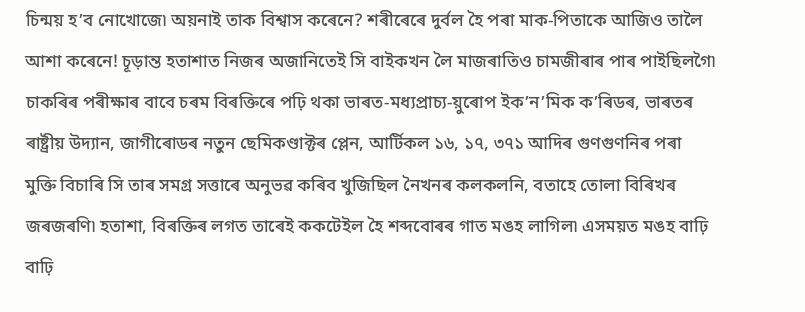চিন্ময় হ’ব নোখোজে৷ অয়নাই তাক বিশ্বাস কৰেনে? শৰীৰেৰে দুৰ্বল হৈ পৰা মাক-পিতাকে আজিও তালৈ আশা কৰেনে! চূড়ান্ত হতাশাত নিজৰ অজানিতেই সি বাইকখন লৈ মাজৰাতিও চামজীৰাৰ পাৰ পাইছিলগৈ৷ চাকৰিৰ পৰীক্ষাৰ বাবে চৰম বিৰক্তিৰে পঢ়ি থকা ভাৰত-মধ্যপ্ৰাচ্য-য়ুৰোপ ইক’ন’মিক ক’ৰিডৰ, ভাৰতৰ ৰাষ্ট্ৰীয় উদ্যান, জাগীৰোডৰ নতুন ছেমিকণ্ডাক্টৰ প্লেন, আৰ্টিকল ১৬, ১৭, ৩৭১ আদিৰ গুণগুণনিৰ পৰা মুক্তি বিচাৰি সি তাৰ সমগ্ৰ সত্তাৰে অনুভৱ কৰিব খুজিছিল নৈখনৰ কলকলনি, বতাহে তোলা বিৰিখৰ জৰজৰণি৷ হতাশা, বিৰক্তিৰ লগত তাৰেই ককটেইল হৈ শব্দবোৰৰ গাত মঙহ লাগিল৷ এসময়ত মঙহ বাঢ়ি বাঢ়ি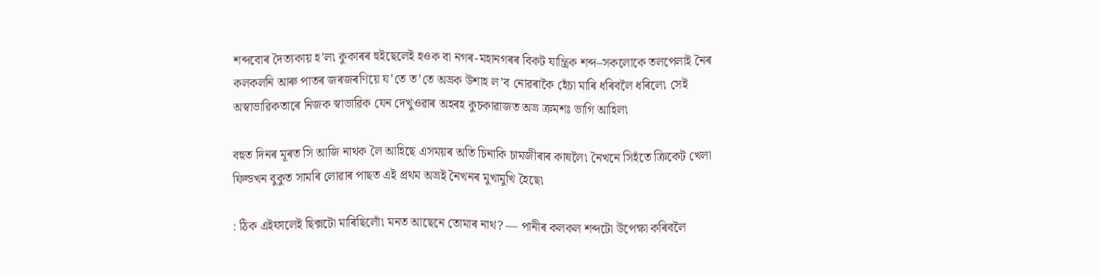শব্দবোৰ দৈত্যকায় হ’ল৷ কুকাৰৰ হুইছেলেই হওক বা নগৰ-মহানগৰৰ বিকট যান্ত্ৰিক শব্দ–সকলোকে তলপেলাই নৈৰ কলকলনি আৰু পাতৰ জৰজৰণিয়ে য’তে ত’তে অভ্ৰক উশাহ ল’ব নোৱৰাকৈ হেঁচা মাৰি ধৰিবলৈ ধৰিলে৷ সেই অস্বাভাৱিকতাৰে নিজক স্বাভাৱিক যেন দেখুওৱাৰ অহৰহ কুচকাৱাজত অভ্ৰ ক্ৰমশঃ ভাগি আহিল৷

বহুত দিনৰ মূৰত সি আজি নাথক লৈ আহিছে এসময়ৰ অতি চিনাকি চামজীৰাৰ কাষলৈ৷ নৈখনে সিহঁতে ক্ৰিকেট খেলা ফিল্ডখন বুকুত সামৰি লোৱাৰ পাছত এই প্ৰথম অভ্ৰই নৈখনৰ মুখামুখি হৈছে৷

: ঠিক এইফালেই ছিক্সটো মাৰিছিলোঁ৷ মনত আছেনে তোমাৰ নাথ? — পানীৰ কলকল শব্দটো উপেক্ষা কৰিবলৈ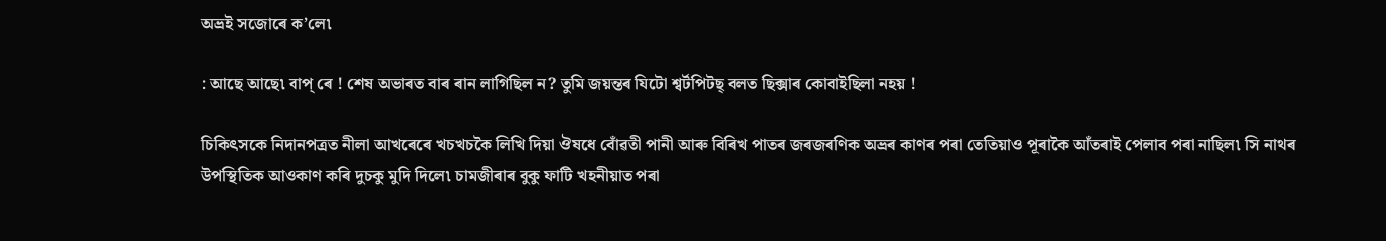অভ্ৰই সজোৰে ক’লে৷

: আছে আছে৷ বাপ্ ৰে ! শেষ অভাৰত বাৰ ৰান লাগিছিল ন? তুমি জয়ন্তৰ যিটো শ্বৰ্টপিটছ্‌ বলত ছিক্সাৰ কোবাইছিলা নহয় !

চিকিৎসকে নিদানপত্ৰত নীলা আখৰেৰে খচখচকৈ লিখি দিয়া ঔষধে বোঁৱতী পানী আৰু বিৰিখ পাতৰ জৰজৰণিক অভ্ৰৰ কাণৰ পৰা তেতিয়াও পূৰাকৈ আঁতৰাই পেলাব পৰা নাছিল৷ সি নাথৰ উপস্থিতিক আওকাণ কৰি দুচকু মুদি দিলে৷ চামজীৰাৰ বুকু ফাটি খহনীয়াত পৰা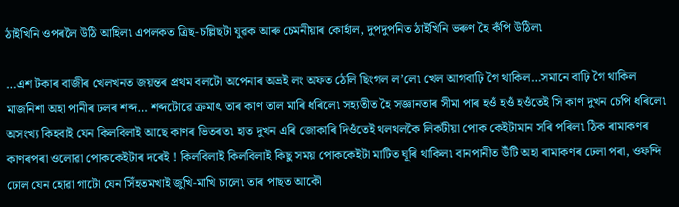ঠাইখিনি ওপৰলৈ উঠি আহিল৷ এপলকত ত্ৰিছ-চল্লিছটা যুৱক আৰু চেমনীয়াৰ কোৰ্হাল, দুপদুপনিত ঠাইখিনি ভৰুণ হৈ কঁপি উঠিল৷

…এশ টকাৰ বাজীৰ খেলখনত জয়ন্তৰ প্ৰথম বলটো অপেনাৰ অভ্ৰই লং অফত ঠেলি ছিংগল ল’লে৷ খেল আগবাঢ়ি গৈ থাকিল…সমানে বাঢ়ি গৈ থাকিল মাজনিশা অহা পানীৰ ঢলৰ শব্দ… শব্দটোৱে ক্ৰমাৎ তাৰ কাণ তাল মাৰি ধৰিলে৷ সহ্যতীত হৈ সজ্ঞানতাৰ সীমা পাৰ হওঁ হওঁ হওঁতেই সি কাণ দুখন চেপি ধৰিলে৷ অসংখ্য কিহবাই যেন কিলবিলাই আছে কাণৰ ভিতৰত৷ হাত দুখন এৰি জোকাৰি দিওঁতেই থলথলকৈ লিকটীয়া পোক কেইটামান সৰি পৰিল৷ ঠিক ৰামাকণৰ কাণৰপৰা ওলোৱা পোককেইটাৰ দৰেই ! কিলবিলাই কিলবিলাই কিছু সময় পোককেইটা মাটিত ঘূৰি থাকিল৷ বানপানীত উঁটি অহা ৰামাকণৰ ঢেলা পৰা, ওফন্দি ঢোল যেন হোৱা গাটো যেন সিঁহতমখাই জুখি-মাখি চালে৷ তাৰ পাছত আকৌ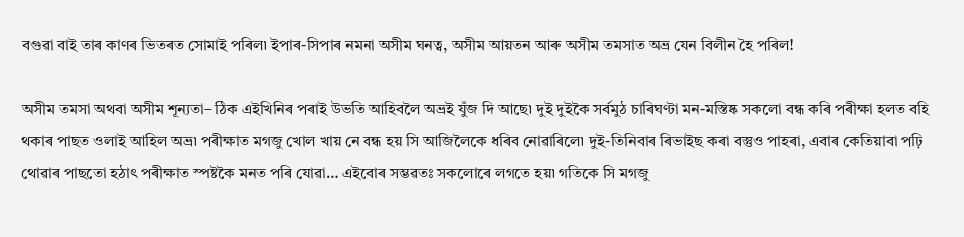বগুৱা বাই তাৰ কাণৰ ভিতৰত সোমাই পৰিল৷ ইপাৰ-সিপাৰ নমনা অসীম ঘনত্ব, অসীম আয়তন আৰু অসীম তমসাত অভ্ৰ যেন বিলীন হৈ পৰিল!

অসীম তমসা অথবা অসীম শূন্যতা– ঠিক এইখিনিৰ পৰাই উভতি আহিবলৈ অভ্ৰই যুঁজ দি আছে৷ দুই দুইকৈ সৰ্বমুঠ চাৰিঘণ্টা মন-মস্তিষ্ক সকলো বন্ধ কৰি পৰীক্ষা হলত বহি থকাৰ পাছত ওলাই আহিল অভ্ৰ৷ পৰীক্ষাত মগজু খোল খায় নে বন্ধ হয় সি আজিলৈকে ধৰিব নোৱাৰিলে৷ দুই-তিনিবাৰ ৰিভাইছ কৰা বস্তুও পাহৰা, এবাৰ কেতিয়াবা পঢ়ি থোৱাৰ পাছতো হঠাৎ পৰীক্ষাত স্পষ্টকৈ মনত পৰি যোৱা… এইবোৰ সম্ভৱতঃ সকলোৰে লগতে হয়৷ গতিকে সি মগজু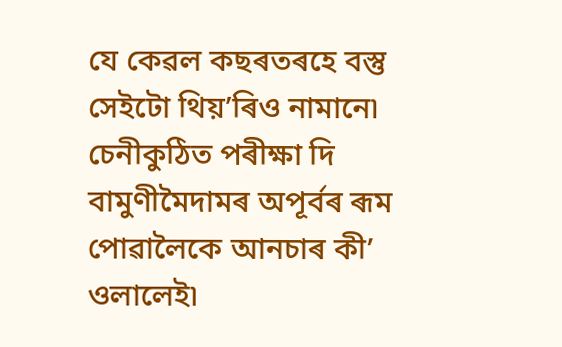যে কেৱল কছৰতৰহে বস্তু সেইটো থিয়’ৰিও নামানে৷ চেনীকুঠিত পৰীক্ষা দি বামুণীমৈদামৰ অপূৰ্বৰ ৰূম পোৱালৈকে আনচাৰ কী’ ওলালেই৷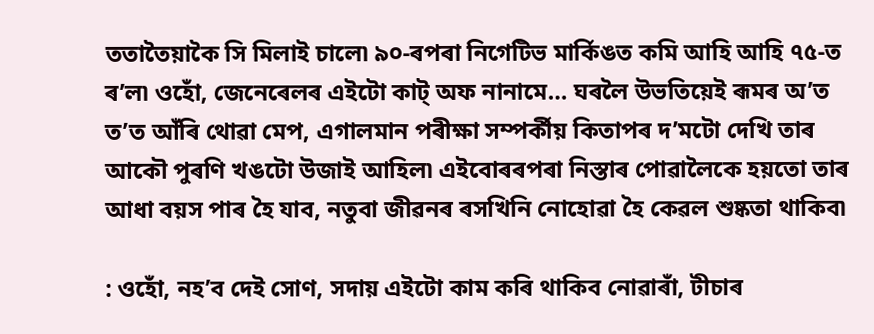ততাতৈয়াকৈ সি মিলাই চালে৷ ৯০-ৰপৰা নিগেটিভ মাৰ্কিঙত কমি আহি আহি ৭৫-ত ৰ’ল৷ ওহোঁ, জেনেৰেলৰ এইটো কাট্‌ অফ নানামে… ঘৰলৈ উভতিয়েই ৰূমৰ অ’ত ত’ত আঁৰি থোৱা মেপ, এগালমান পৰীক্ষা সম্পৰ্কীয় কিতাপৰ দ’মটো দেখি তাৰ আকৌ পুৰণি খঙটো উজাই আহিল৷ এইবোৰৰপৰা নিস্তাৰ পোৱালৈকে হয়তো তাৰ আধা বয়স পাৰ হৈ যাব, নতুবা জীৱনৰ ৰসখিনি নোহোৱা হৈ কেৱল শুষ্কতা থাকিব৷

: ওহোঁ, নহ’ব দেই সোণ, সদায় এইটো কাম কৰি থাকিব নোৱাৰাঁ, টীচাৰ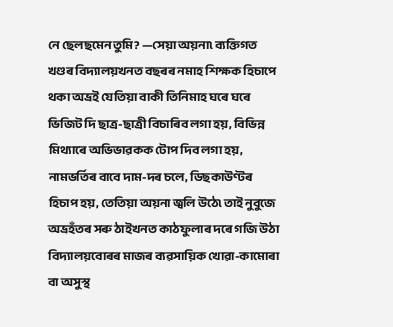নে ছেলছমেন তুমি? —সেয়া অয়না৷ ব্যক্তিগত খণ্ডৰ বিদ্যালয়খনত বছৰৰ নমাহ শিক্ষক হিচাপে থকা অভ্ৰই যেতিয়া বাকী তিনিমাহ ঘৰে ঘৰে ভিজিট দি ছাত্ৰ-ছাত্ৰী বিচাৰিব লগা হয়, বিভিন্ন মিথ্যাৰে অভিভাৱকক টোপ দিব লগা হয়, নামভৰ্তিৰ বাবে দাম-দৰ চলে, ডিছকাউণ্টৰ হিচাপ হয়, তেতিয়া অয়না জ্বলি উঠে৷ তাই নুবুজে অভ্ৰহঁতৰ সৰু ঠাইখনত কাঠফুলাৰ দৰে গজি উঠা বিদ্যালয়বোৰৰ মাজৰ ব্যৱসায়িক খোৱা-কামোৰা বা অসুস্থ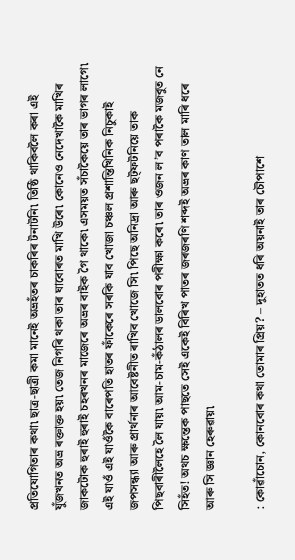প্ৰতিযোগিতাৰ কথা৷ ছাত্ৰ-ছাত্ৰী কমা মানেই অভ্ৰহঁতৰ চাকৰিৰ টনাটনি৷ তিষ্ঠি থাকিবলৈ কৰা এই যুঁজখনত অভ্ৰ ৰক্তাক্ত হয়৷ তেজ নিগৰি থকা তাৰ ঘাবোৰত মাখি উৰে৷ কোনেও নেদেখাকৈ মাখিৰ জাকটোক হুৰাই হুৰাই চহৰখনৰ মাজেৰে অভ্ৰৰ বাইক গৈ থাকে৷ এসময়ত সঁচাকৈয়ে তাৰ ভাগৰ লাগে৷ এই যাওঁ এই যাওঁকৈ বাৰেপতি হাতৰ ফাঁকেৰে সৰকি যাব খোজা চঞ্চল প্ৰশান্তিখিনিক নিচুকাই জপসন্ধ্যা আৰু প্ৰাৰ্থনাৰ আবেষ্টনীত ৰাখিব খোজে সি৷ পিছে অনিদ্ৰা আৰু ছট্‌ফটনিয়ে তাক পিছবাৰীলৈহে লৈ যায়৷ আম-চাম-কঁঠালৰ ডালবোৰ পৰীক্ষা কৰে৷ তাৰ ওজন ল’ব পৰাকৈ মজবুত নে সিহঁত! অথচ ক্ষন্তেক পাছতে সেই একেই বিৰিখ পাতৰ জৰজৰণি শব্দই অভ্ৰৰ কাণ তাল মাৰি ধৰে আৰু সি জ্ঞান হেৰুৱায়৷

: কোৱাঁচোন, কোনবোৰ কথা তোমাৰ প্ৰিয়? – দুহাতত ধৰি অয়নাই তাৰ চৌপাশে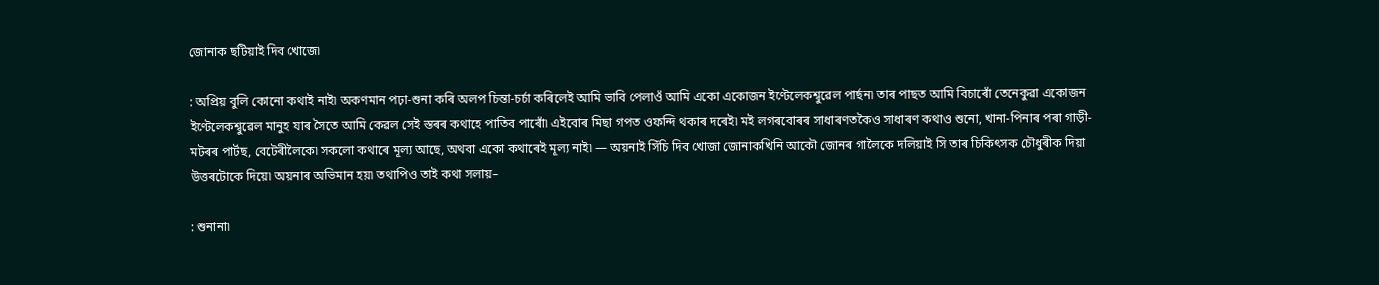জোনাক ছটিয়াই দিব খোজে৷

: অপ্ৰিয় বুলি কোনো কথাই নাই৷ অকণমান পঢ়া-শুনা কৰি অলপ চিন্তা-চৰ্চা কৰিলেই আমি ভাবি পেলাওঁ আমি একো একোজন ইণ্টেলেকশ্বুৱেল পাৰ্ছন৷ তাৰ পাছত আমি বিচাৰোঁ তেনেকুৱা একোজন ইণ্টেলেকশ্বুৱেল মানুহ যাৰ সৈতে আমি কেৱল সেই স্তৰৰ কথাহে পাতিব পাৰোঁ৷ এইবোৰ মিছা গপত ওফন্দি থকাৰ দৰেই৷ মই লগৰবোৰৰ সাধাৰণতকৈও সাধাৰণ কথাও শুনো, খানা-পিনাৰ পৰা গাড়ী-মটৰৰ পাৰ্টছ, বেটেৰীলৈকে৷ সকলো কথাৰে মূল্য আছে, অথবা একো কথাৰেই মূল্য নাই৷ — অয়নাই সিঁচি দিব খোজা জোনাকখিনি আকৌ জোনৰ গালৈকে দলিয়াই সি তাৰ চিকিৎসক চৌধুৰীক দিয়া উত্তৰটোকে দিয়ে৷ অয়নাৰ অভিমান হয়৷ তথাপিও তাই কথা সলায়–

: শুনানা৷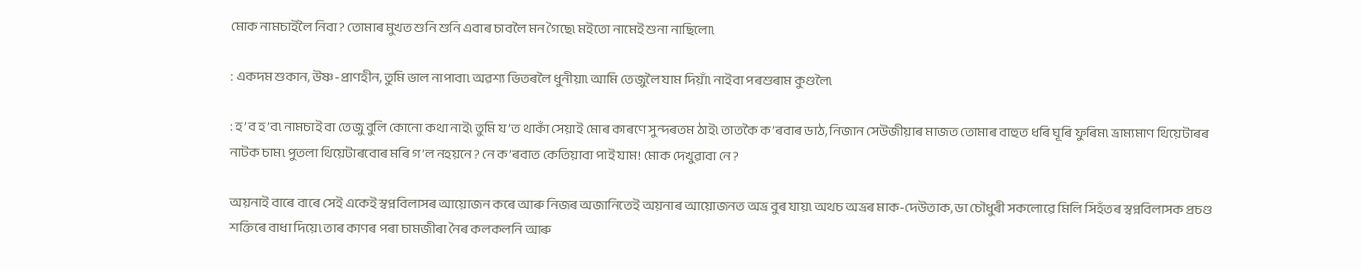মোক নামচাইলৈ নিবা? তোমাৰ মুখত শুনি শুনি এবাৰ চাবলৈ মন গৈছে৷ মইতো নামেই শুনা নাছিলো৷

: একদম শুকান, উষ্ণ-প্ৰাণহীন, তুমি ভাল নাপাবা৷ অৱশ্য ভিতৰলৈ ধুনীয়া৷ আমি তেজুলৈ যাম দিয়াঁ৷ নাইবা পৰশুৰাম কুণ্ডলৈ৷

: হ’ব হ’ব৷ নামচাই বা তেজু বুলি কোনো কথা নাই৷ তুমি য’ত থাকাঁ সেয়াই মোৰ কাৰণে সুন্দৰতম ঠাই৷ তাতকৈ ক’ৰবাৰ ডাঠ, নিজান সেউজীয়াৰ মাজত তোমাৰ বাহুত ধৰি ঘূৰি ফুৰিম৷ ভ্ৰাম্যমাণ থিয়েটাৰৰ নাটক চাম৷ পুতলা থিয়েটাৰবোৰ মৰি গ’ল নহয়নে? নে ক’ৰবাত কেতিয়াবা পাই যাম! মোক দেখুৱাবা নে?

অয়নাই বাৰে বাৰে সেই একেই স্বপ্নবিলাসৰ আয়োজন কৰে আৰু নিজৰ অজানিতেই অয়নাৰ আয়োজনত অভ্ৰ বুৰ যায়৷ অথচ অভ্ৰৰ মাক-দেউতাক, ডা চৌধুৰী সকলোৱে মিলি সিহঁতৰ স্বপ্নবিলাসক প্ৰচণ্ড শক্তিৰে বাধা দিয়ে৷ তাৰ কাণৰ পৰা চামজীৰা নৈৰ কলকলনি আৰু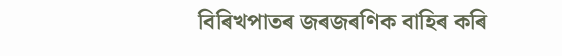বিৰিখপাতৰ জৰজৰণিক বাহিৰ কৰি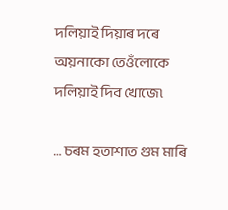দলিয়াই দিয়াৰ দৰে অয়নাকো তেওঁলোকে দলিয়াই দিব খোজে৷

… চৰম হতাশাত গুম মাৰি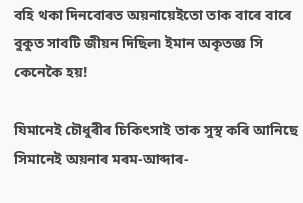বহি থকা দিনবোৰত অয়নায়েইতো তাক বাৰে বাৰে বুকুত সাবটি জীয়ন দিছিল৷ ইমান অকৃতজ্ঞ সি কেনেকৈ হয়!

যিমানেই চৌধুৰীৰ চিকিৎসাই তাক সুস্থ কৰি আনিছে সিমানেই অয়নাৰ মৰম-আব্দাৰ-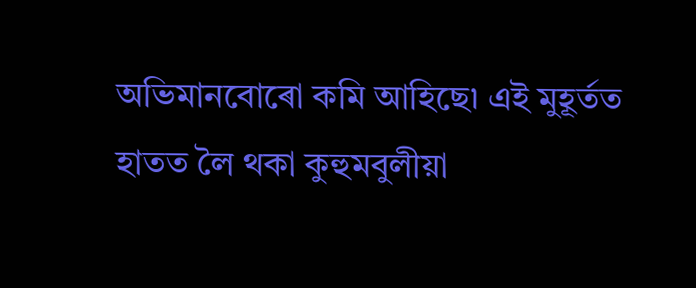অভিমানবোৰো কমি আহিছে৷ এই মুহূৰ্তত হাতত লৈ থকা কুহুমবুলীয়া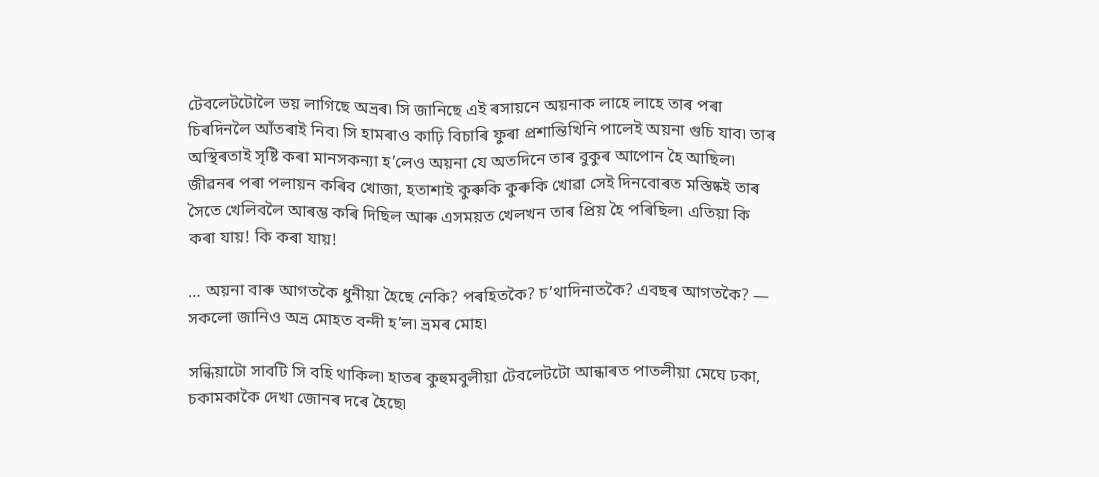টেবলেটটোলৈ ভয় লাগিছে অভ্ৰৰ৷ সি জানিছে এই ৰসায়নে অয়নাক লাহে লাহে তাৰ পৰা চিৰদিনলৈ আঁতৰাই নিব৷ সি হামৰাও কাঢ়ি বিচাৰি ফুৰা প্ৰশান্তিখিনি পালেই অয়না গুচি যাব৷ তাৰ অস্থিৰতাই সৃষ্টি কৰা মানসকন্যা হ’লেও অয়না যে অতদিনে তাৰ বুকুৰ আপোন হৈ আছিল৷ জীৱনৰ পৰা পলায়ন কৰিব খোজা, হতাশাই কুৰুকি কুৰুকি খোৱা সেই দিনবোৰত মস্তিষ্কই তাৰ সৈতে খেলিবলৈ আৰম্ভ কৰি দিছিল আৰু এসময়ত খেলখন তাৰ প্ৰিয় হৈ পৰিছিল৷ এতিয়া কি কৰা যায়! কি কৰা যায়!

… অয়না বাৰু আগতকৈ ধুনীয়া হৈছে নেকি? পৰহিতকৈ? চ’থাদিনাতকৈ? এবছৰ আগতকৈ? —  সকলো জানিও অভ্ৰ মোহত বন্দী হ’ল৷ ভ্ৰমৰ মোহ৷

সন্ধিয়াটো সাবটি সি বহি থাকিল৷ হাতৰ কুহুমবুলীয়া টেবলেটটো আন্ধাৰত পাতলীয়া মেঘে ঢকা, চকামকাকৈ দেখা জোনৰ দৰে হৈছে৷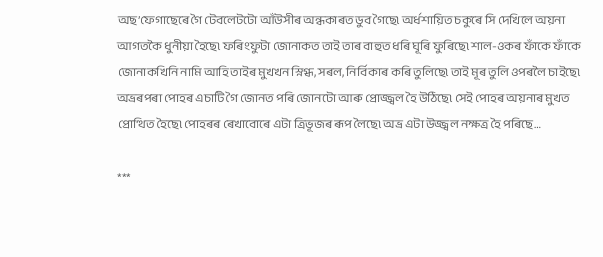অছ’ফেগাছেৰে গৈ টেবলেটটো আঁউসীৰ অন্ধকাৰত ডুব গৈছে৷ অৰ্ধশায়িত চকুৰে সি দেখিলে অয়না আগতকৈ ধুনীয়া হৈছে৷ ফৰিংফুটা জোনাকত তাই তাৰ বাহুত ধৰি ঘূৰি ফুৰিছে৷ শাল-ওকৰ ফাঁকে ফাঁকে জোনাকখিনি নামি আহি তাইৰ মুখখন স্নিগ্ধ, সৰল, নিৰ্বিকাৰ কৰি তুলিছে৷ তাই মূৰ তুলি ওপৰলৈ চাইছে৷ অভ্ৰৰপৰা পোহৰ এচাটি গৈ জোনত পৰি জোনটো আৰু প্ৰোজ্জ্বল হৈ উঠিছে৷ সেই পোহৰ অয়নাৰ মুখত প্ৰোত্থিত হৈছে৷ পোহৰৰ ৰেখাবোৰে এটা ত্ৰিভূজৰ ৰূপ লৈছে৷ অভ্ৰ এটা উজ্জ্বল নক্ষত্ৰ হৈ পৰিছে…

***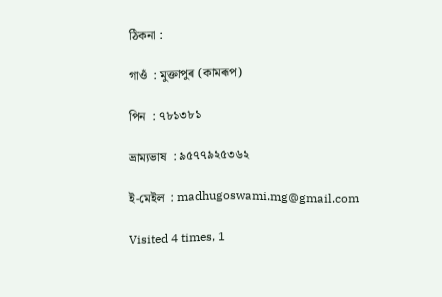ঠিকনা :

গাওঁ  : মুক্তাপুৰ (কামৰূপ)

পিন  : ৭৮১৩৮১

ভ্ৰাম্যভাষ  : ৯৫৭৭৯২৫৩৬২

ই-মেইল  : madhugoswami.mg@gmail.com

Visited 4 times, 1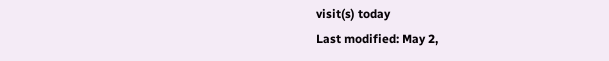visit(s) today
Last modified: May 2,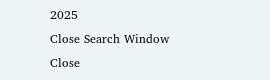2025
Close Search Window
Close